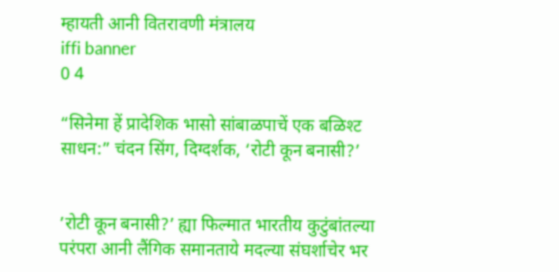म्हायती आनी वितरावणी मंत्रालय
iffi banner
0 4

“सिनेमा हें प्रादेशिक भासो सांबाळपाचें एक बळिश्ट साधन:” चंदन सिंग, दिग्दर्शक, ‘रोटी कून बनासी?’


’रोटी कून बनासी?’ ह्या फिल्मात भारतीय कुटुंबांतल्या परंपरा आनी लैंगिक समानताये मदल्या संघर्शाचेर भर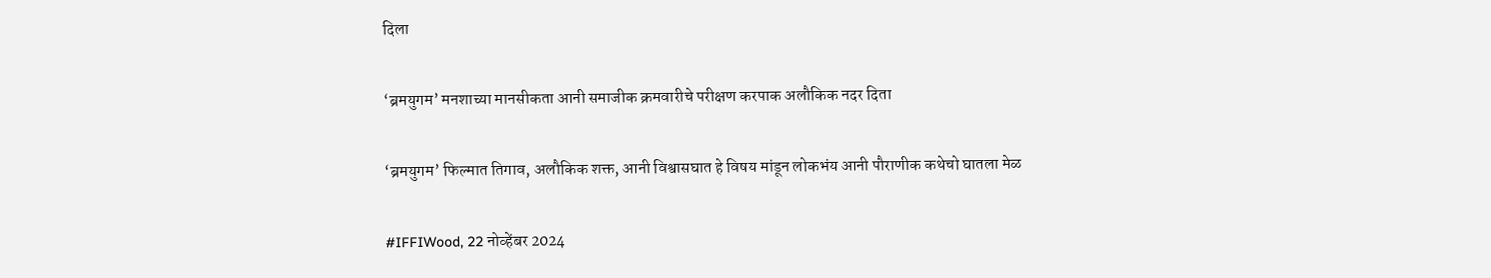दिला

‘ब्रमयुगम’ मनशाच्या मानसीकता आनी समाजीक क्रमवारीचे परीक्षण करपाक अलौकिक नदर दिता

‘ब्रमयुगम’ फिल्मात तिगाव, अलौकिक शक्त, आनी विश्वासघात हे विषय मांडून लोकभंय आनी पौराणीक कथेचो घातला मेळ

#IFFIWood, 22 नोव्‍हेंबर 2024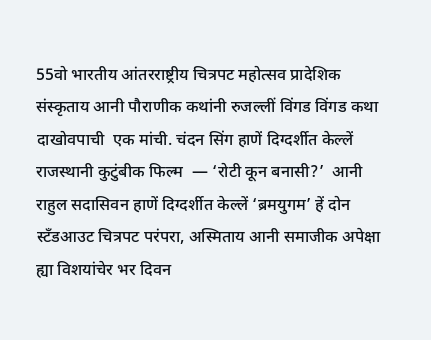55वो भारतीय आंतरराष्ट्रीय चित्रपट महोत्सव प्रादेशिक संस्कृताय आनी पौराणीक कथांनी रुजल्लीं विंगड विंगड कथा दाखोवपाची  एक मांची. चंदन सिंग हाणें दिग्दर्शीत केल्लें राजस्थानी कुटुंबीक फिल्म  — ‘रोटी कून बनासी?’  आनी राहुल सदासिवन हाणें दिग्दर्शीत केल्लें ‘ब्रमयुगम’ हें दोन स्टँडआउट चित्रपट परंपरा, अस्मिताय आनी समाजीक अपेक्षा ह्या विशयांचेर भर दिवन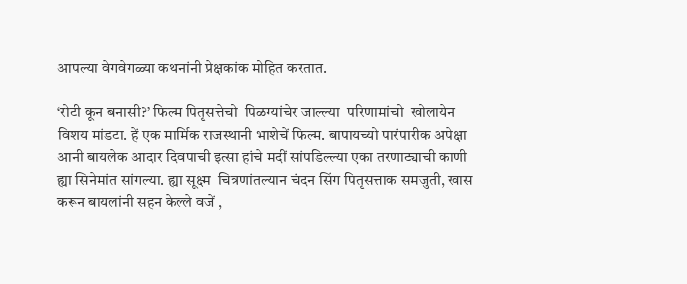आपल्या वेगवेगळ्या कथनांनी प्रेक्षकांक मोहित करतात.

‘रोटी कून बनासी?’ फिल्म पितृसत्तेचो  पिळग्यांचेर जाल्ल्या  परिणामांचो  खोलायेन विशय मांडटा. हें एक मार्मिक राजस्थानी भाशेचें फिल्म. बापायच्यो पारंपारीक अपेक्षा आनी बायलेक आदार दिवपाची इत्सा हांचे मदीं सांपडिल्ल्या एका तरणाट्याची काणी ह्या सिनेमांत सांगल्या. ह्या सूक्ष्म  चित्रणांतल्यान चंदन सिंग पितृसत्ताक समजुती, खास करून बायलांनी सहन केल्ले वजें ,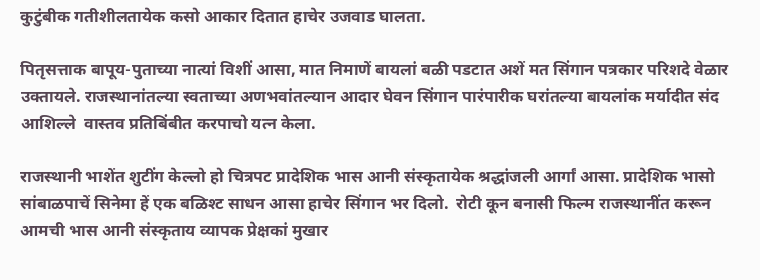कुटुंबीक गतीशीलतायेक कसो आकार दितात हाचेर उजवाड घालता.

पितृसत्ताक बापूय-पुताच्या नात्यां विशीं आसा, मात निमाणें बायलां बळी पडटात अशें मत सिंगान पत्रकार परिशदे वेळार उक्तायले. राजस्थानांतल्या स्वताच्या अणभवांतल्यान आदार घेवन सिंगान पारंपारीक घरांतल्या बायलांक मर्यादीत संद आशिल्ले  वास्तव प्रतिबिंबीत करपाचो यत्न केला.

राजस्थानी भाशेंत शुटींग केल्लो हो चित्रपट प्रादेशिक भास आनी संस्कृतायेक श्रद्धांजली आर्गां आसा. प्रादेशिक भासो सांबाळपाचें सिनेमा हें एक बळिश्ट साधन आसा हाचेर सिंगान भर दिलो.  रोटी कून बनासी फिल्म राजस्थानींत करून  आमची भास आनी संस्कृताय व्यापक प्रेक्षकां मुखार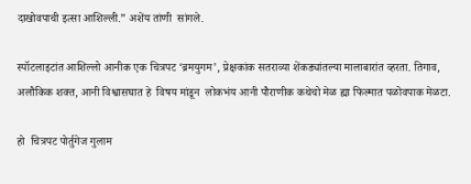दाखोवपाची इत्सा आशिल्ली.” अशेंय तांणी  सांगले.

स्पॉटलाइटांत आशिल्लो आनीक एक चित्रपट ‘ब्रमयुगम’, प्रेक्षकांक सतराव्या शेंकड्यांतल्या मालाबारांत व्हरता. तिगाव, अलौकिक शक्त, आनी विश्वासघात हे  विषय मांडून  लोकभंय आनी पौराणीक कथेचो मेळ ह्या फिल्मात पळोवपाक मेळटा.

हो  चित्रपट पोर्तुगेज गुलाम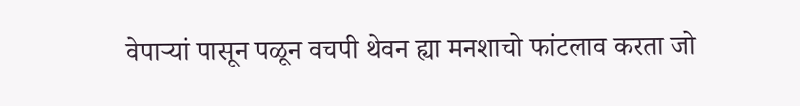वेपाऱ्यां पासून पळून वचपी थेवन ह्या मनशाचो फांटलाव करता जो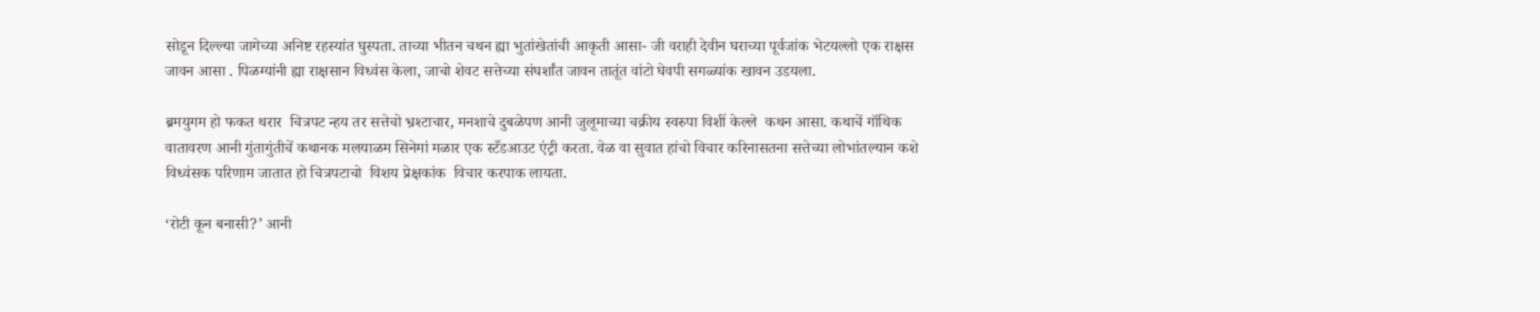सोडून दिल्ल्या जागेच्या अनिष्ट रहस्यांत घुस्पता. ताच्या भीतन चथन ह्या भुतांखेतांची आकृती आसा- जी वराही देवीन घराच्या पूर्वजांक भेटयल्लो एक राक्षस जावन आसा . पिळग्यांनी ह्या राक्षसान विध्वंस केला, जाचो शेवट सत्तेच्या संघर्शांत जावन तातूंत वांटो घेवपी सगळ्यांक खावन उडयला.

ब्रमयुगम हो फकत थरार  चित्रपट न्हय तर सत्तेचो भ्रश्टाचार, मनशाचे दुबळेपण आनी जुलूमाच्या चक्रीय स्वरुपा विशीं केल्ले  कथन आसा. कथाचें गॉथिक वातावरण आनी गुंतागुंतीचें कथानक मलयाळम सिनेमां मळार एक स्टँडआउट एंट्री करता. वेळ वा सुवात हांचो विचार करिनासतना सत्तेच्या लोभांतल्यान कशे विध्वंसक परिणाम जातात हो चित्रपटाचो  विशय प्रेक्षकांक  विचार करपाक लायता.

‘रोटी कून बनासी?’ आनी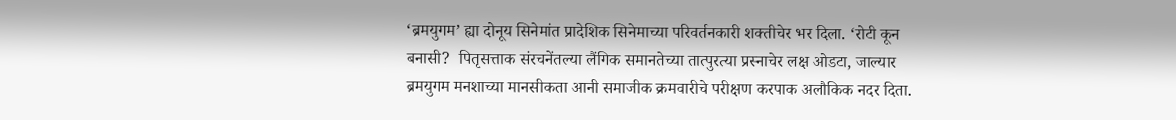‘ब्रमयुगम’ ह्या दोनूय सिनेमांत प्रादेशिक सिनेमाच्या परिवर्तनकारी शक्तीचेर भर दिला. ‘रोटी कून बनासी?  पितृसत्ताक संरचनेंतल्या लैंगिक समानतेच्या तात्पुरत्या प्रस्नाचेर लक्ष ओडटा, जाल्यार  ब्रमयुगम मनशाच्या मानसीकता आनी समाजीक क्रमवारीचे परीक्षण करपाक अलौकिक नदर दिता.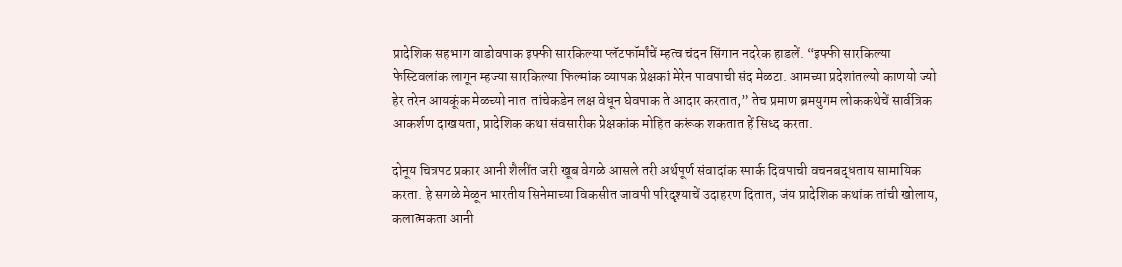प्रादेशिक सहभाग वाडोवपाक इफ्फी सारकिल्या प्लॅटफॉर्मांचें म्हत्व चंदन सिंगान नदरेक हाडलें. “इफ्फी सारकिल्या फेस्टिवलांक लागून म्हज्या सारकिल्या फिल्मांक व्यापक प्रेक्षकां मेरेन पावपाची संद मेळटा. आमच्या प्रदेशांतल्यो काणयो ज्यो  हेर तरेन आयकूंक मेळच्यो नात  तांचेकडेन लक्ष वेधून घेवपाक ते आदार करतात,” तेच प्रमाण ब्रमयुगम लोककथेचें सार्वत्रिक आकर्शण दाखयता, प्रादेशिक कथा संवसारीक प्रेक्षकांक मोहित करूंक शकतात हें सिध्द करता.

दोनूय चित्रपट प्रकार आनी शैलींत जरी खूब वेगळे आसले तरी अर्थपूर्ण संवादांक स्पार्क दिवपाची वचनबद्धताय सामायिक करता. हे सगळे मेळून भारतीय सिनेमाच्या विकसीत जावपी परिदृश्याचें उदाहरण दितात, जंय प्रादेशिक कथांक तांची खोलाय, कलात्मकता आनी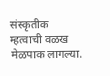संस्कृतीक म्हत्वाची वळख मेळपाक लागल्या.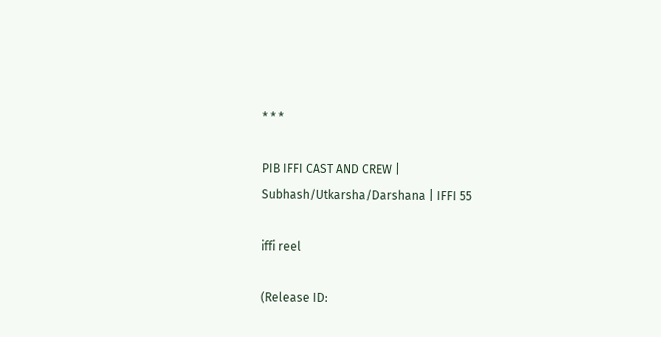* * *

PIB IFFI CAST AND CREW | Subhash/Utkarsha/Darshana | IFFI 55

iffi reel

(Release ID: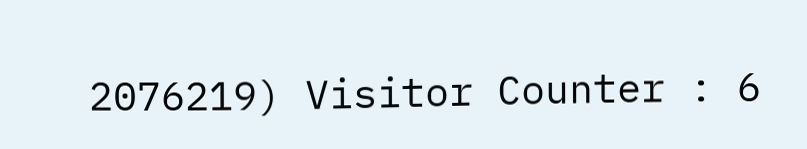2076219) Visitor Counter : 6